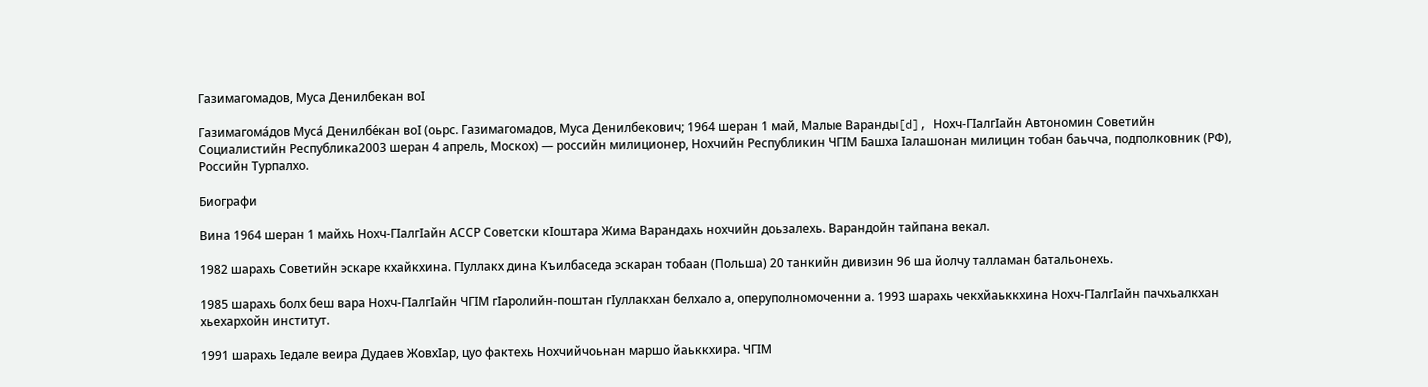Газимагомадов, Муса Денилбекан воӀ

Газимагома́дов Муса́ Денилбе́кан воӀ (оьрс. Газимагомадов, Муса Денилбекович; 1964 шеран 1 май, Малые Варанды[d], Нохч-ГӀалгӀайн Автономин Советийн Социалистийн Республика2003 шеран 4 апрель, Москох) — российн милиционер, Нохчийн Республикин ЧГӀМ Башха Ӏалашонан милицин тобан баьчча, подполковник (РФ), Российн Турпалхо.

Биографи

Вина 1964 шеран 1 майхь Нохч-ГӀалгӀайн АССР Советски кӀоштара Жима Варандахь нохчийн доьзалехь. Варандойн тайпана векал.

1982 шарахь Советийн эскаре кхайкхина. ГӀуллакх дина Къилбаседа эскаран тобаан (Польша) 20 танкийн дивизин 96 ша йолчу талламан батальонехь.

1985 шарахь болх беш вара Нохч-ГӀалгӀайн ЧГӀМ гӀаролийн-поштан гӀуллакхан белхало а, оперуполномоченни а. 1993 шарахь чекхйаьккхина Нохч-ГӀалгӀайн пачхьалкхан хьехархойн институт.

1991 шарахь Ӏедале веира Дудаев ЖовхӀар, цуо фактехь Нохчийчоьнан маршо йаьккхира. ЧГӀМ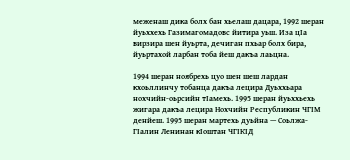меженаш дика болх бан хьелаш дацара, 1992 шеран йуьххехь Газимагомадовс йитира уьш. Иза цӀа вирзира шен йуьрта, дечиган пхьар болх бира, йуьртахой ларбан тоба йеш дакъа лаьцна.

1994 шеран ноябрехь цуо шен шеш лардан кхоьллинчу тобанца дакъа лецира Дуьххьара нохчийн-оьрсийн тӀамехь. 1995 шеран йуьххьехь жигара дакъа лецира Нохчийн Республикин ЧГӀМ денйеш. 1995 шеран мартехь дуьйна — Соьлжа-ГӀалин Ленинан кӀоштан ЧГӀКӀД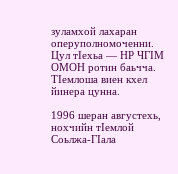зуламхой лахаран оперуполномоченни. Цул тӀехьа — НР ЧГӀМ ОМОН ротин баьчча. ТӀемлоша виен кхел йинера цунна.

1996 шеран августехь, нохчийн тӀемлой Соьлжа-ГӀала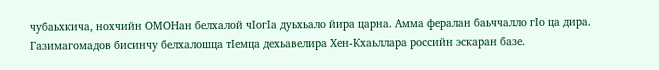чубаьхкича, нохчийн ОМОНан белхалой чӀогӀа дуьхьало йира царна. Амма фералан баьччалло гӀо ца дира. Газимагомадов бисинчу белхалошца тӀемца дехьавелира Хен-Кхаьллара российн эскаран базе.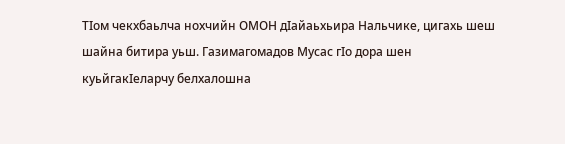ТӀом чекхбаьлча нохчийн ОМОН дӀайаьхьира Нальчике, цигахь шеш шайна битира уьш. Газимагомадов Мусас гӀо дора шен куьйгакӀеларчу белхалошна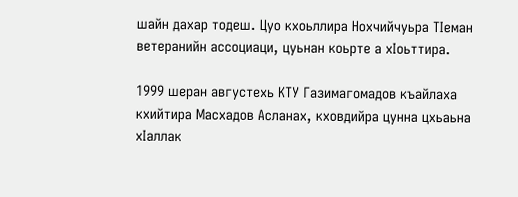шайн дахар тодеш. Цуо кхоьллира Нохчийчуьра ТӀеман ветеранийн ассоциаци, цуьнан коьрте а хӀоьттира.

1999 шеран августехь КТУ Газимагомадов къайлаха кхийтира Масхадов Асланах, кховдийра цунна цхьаьна хӀаллак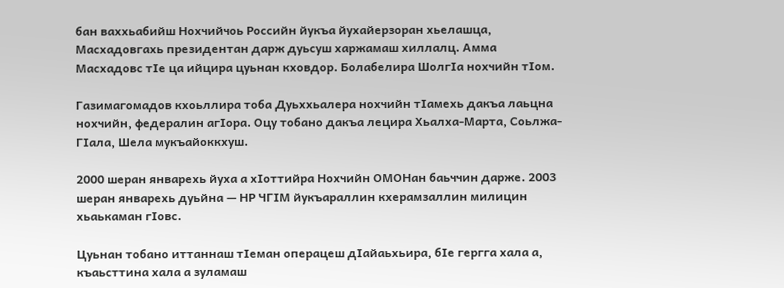бан ваххьабийш Нохчийчоь Российн йукъа йухайерзоран хьелашца, Масхадовгахь президентан дарж дуьсуш харжамаш хиллалц. Амма Масхадовс тӀе ца ийцира цуьнан кховдор. Болабелира ШолгӀа нохчийн тӀом.

Газимагомадов кхоьллира тоба Дуьххьалера нохчийн тӀамехь дакъа лаьцна нохчийн, федералин агӀора. Оцу тобано дакъа лецира Хьалха-Марта, Соьлжа-ГӀала, Шела мукъайоккхуш.

2000 шеран январехь йуха а хӀоттийра Нохчийн ОМОНан баьччин дарже. 2003 шеран январехь дуьйна — НР ЧГӀМ йукъараллин кхерамзаллин милицин хьаькаман гӀовс.

Цуьнан тобано иттаннаш тӀеман операцеш дӀайаьхьира, бӀе гергга хала а, къаьсттина хала а зуламаш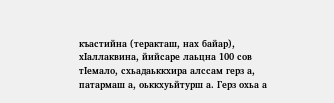къастийна (теракташ, нах байар), хӀаллаквина, йийсаре лаьцна 100 сов тӀемало, схьадаьккхира алссам герз а, патармаш а, оьккхуьйтурш а. Герз охьа а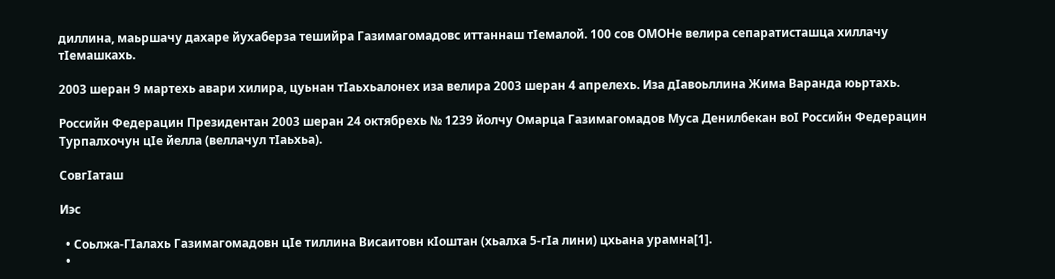диллина, маьршачу дахаре йухаберза тешийра Газимагомадовс иттаннаш тӀемалой. 100 сов ОМОНе велира сепаратисташца хиллачу тӀемашкахь.

2003 шеран 9 мартехь авари хилира, цуьнан тӀаьхьалонех иза велира 2003 шеран 4 апрелехь. Иза дӀавоьллина Жима Варанда юьртахь.

Российн Федерацин Президентан 2003 шеран 24 октябрехь № 1239 йолчу Омарца Газимагомадов Муса Денилбекан воӀ Российн Федерацин Турпалхочун цӀе йелла (веллачул тӀаьхьа).

СовгӀаташ

Иэс

  • Соьлжа-ГӀалахь Газимагомадовн цӀе тиллина Висаитовн кӀоштан (хьалха 5-гӀа лини) цхьана урамна[1].
  •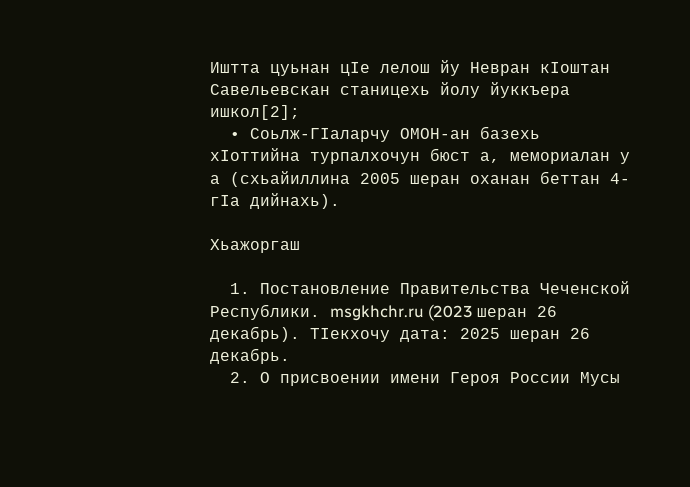Иштта цуьнан цӀе лелош йу Невран кӀоштан Савельевскан станицехь йолу йуккъера ишкол[2];
  • Соьлж-ГӀаларчу ОМОН-ан базехь хӀоттийна турпалхочун бюст а, мемориалан у а (схьайиллина 2005 шеран оханан беттан 4-гӀа дийнахь).

Хьажоргаш

  1. Постановление Правительства Чеченской Республики. msgkhchr.ru (2023 шеран 26 декабрь). ТӀекхочу дата: 2025 шеран 26 декабрь.
  2. О присвоении имени Героя России Мусы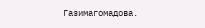Газимагомадова.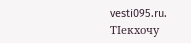vesti095.ru. ТӀекхочу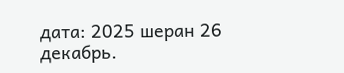дата: 2025 шеран 26 декабрь.